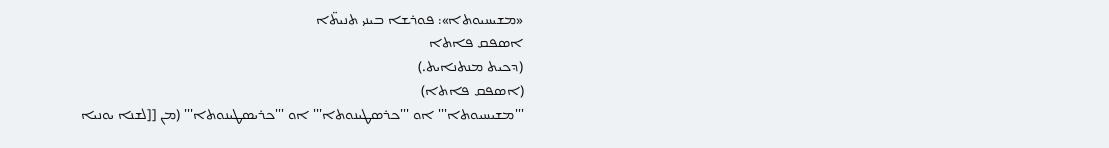«ܡܫܝܚܝܘܬܐ»: ܦܘܪܫܐ ܒܝܢܝ ܬܢܝܬ̈ܐ
ܐܣܦܩ ܦܐܬܐ
(ܕܟܝܬ ܡܢܬܢܐܝܬ.)
(ܐܣܦܩ ܦܐܬܐ)
'''ܡܫܝܚܝܘܬܐ''' ܐܘ '''ܟܪܣܛܝܢܘܬܐ''' ܐܘ '''ܟܪܝܣܛܝܢܘܬܐ''' (ܡܢ [[ܠܫܢܐ ܝܘܢܝܐ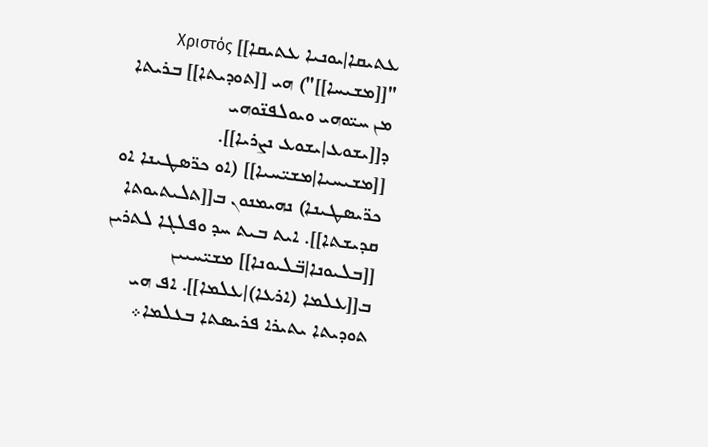ܥܬܝܩܐ|ܝܘܢܝܐ ܥܬܝܩܐ]] Xριστός "[[ܡܫܝܚܐ]]") ܗܝ [[ܬܘܕܝܬܐ]] ܒܪܝܬܐ ܡܢ ܚܝ̈ܘܗܝ ܘܝܘܠܦܢ̈ܘܗܝ ܕ[[ܝܫܘܥ|ܝܫܘܥ ܢܨܪܝܐ]]. [[ܡܫܝܚܝܐ|ܡܫܝ̈ܚܝܐ]] (ܐܘ ܟܪ̈ܣܛܝܢܐ ܐܘ ܟܪ̈ܝܣܛܝܢܐ) ܢܗܝܡܢܘܢ ܒ[[ܬܠܝܬܝܘܬܐ ܩܕܝܫܬܐ]]. ܐܝܬ ܒܝܬ ܚܕ ܘܦܠܓܐ ܠܬܪܝܢ [[ܒܠܝܘܢܐ|ܒ̈ܠܝܘܢܐ]] ܡܫܝ̈ܚܝܝܢ ܒ[[ܥܠܡܐ (ܐܪܥܐ)|ܥܠܡܐ]]. ܐܦ ܗܝ ܬܘܕܝܬܐ ܝܬܝܪܐ ܦܪܝܣܬܐ ܒܥܠܡܐ܀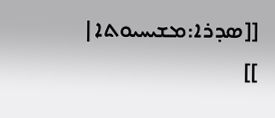[[ܣܕܪܐ:ܡܫܝܚܝܘܬܐ| ]]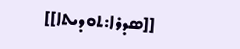[[ܣܕܪܐ:ܬܘܕܝܬܐ]]